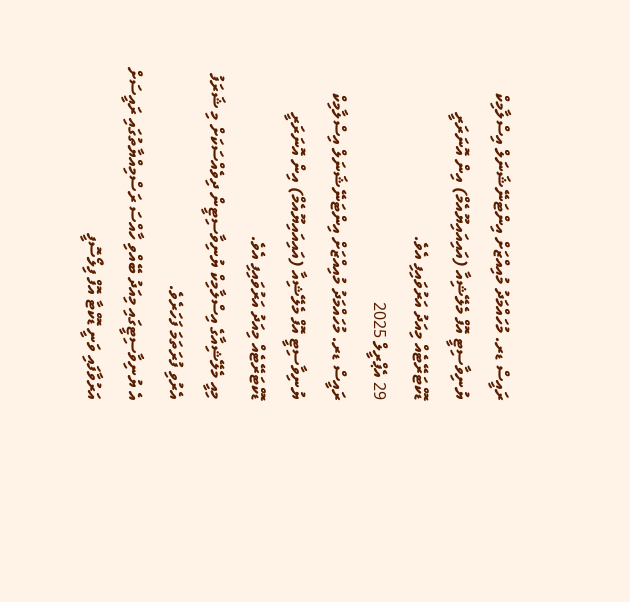ރައީސް ޑރ. މުހައްމަދު މުއިއްޒަށް އިންޓަނޭޝަނަލް އިސްލާމިކް ޔުނިވާސިޓީ އޮފް މެލޭޝިއާ (އައިއައިޔޫއެމް) އިން އޮނަރަރީ ޑޮކްޓަރޭޓެއް މިއަދު އަރުވައިފި އެވެ.
29 އެޕްރީލް 2025
ރައީސް ޑރ. މުހައްމަދު މުއިއްޒަށް އިންޓަނޭޝަނަލް އިސްލާމިކް ޔުނިވާސިޓީ އޮފް މެލޭޝިއާ (އައިއައިޔޫއެމް) އިން އޮނަރަރީ ޑޮކްޓަރޭޓެއް މިއަދު އަރުވައިފި އެވެ.
މިއީ މެލޭޝިއާގެ އިސްލާމިކް ޔުނިވާސިޓީން ދިވެއްސަކަށް މި ޝަރަފު އެރުވި ފުރަތަމަ ފަހަރެވެ.
އެ ޔުނިވާސިޓީގައި މިއަދު ބޭއްވި ހާއްސަ ރަސްމިއްޔާތުގައި ރައީސަށް އަރުވާފައި ވަނީ ޑޮކްޓާ އޮފް ފިލޯސޮފީ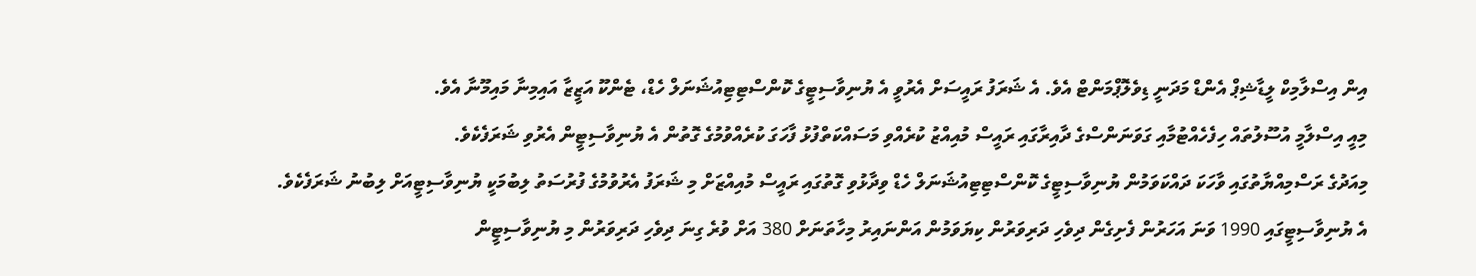އިން އިސްލާމިކް ލީޑާޝިޕް އެންޑް މަދަނީ ޑިވެލޮޕްމަންޓް އެވެ. އެ ޝަރަފު ރައީސަށް އެރުވީ އެ ޔުނިވާސިޓީގެ ކޮންސްޓިޓިއުޝަނަލް ހެޑް، ޓެންކޫ އަޒީޒާ އައިމިނާ މައިމޫނާ އެވެ.
މިއީ އިސްލާމީ އުސޫލުތައް ހިފެހެއްޓުމާއި ގަވަނަންސްގެ ދާއިރާގައި ރައީސް މުއިއްޒު ކުރެއްވި މަސައްކަތްފުޅު ފާހަގަ ކުރެއްވުމުގެ ގޮތުން އެ ޔުނިވާސިޓީން އެރުވި ޝަރަފެކެވެ.
މިއަދުގެ ރަސްމިއްޔާތުގައި ވާހަކަ ދައްކަވަމުން ޔުނިވާސިޓީގެ ކޮންސްޓިޓިއުޝަނަލް ހެޑް ވިދާޅުވި ގޮތުގައި ރައީސް މުއިއްޒަށް މި ޝަރަފު އެރުވުމުގެ ފުރުސަތު ލިބުމަކީ ޔުނިވާސިޓީއަށް ލިބުނު ޝަރަފެކެވެ.
އެ ޔުނިވާސިޓީގައި 1990 ވަނަ އަހަރުން ފެށިގެން ދިވެހި ދަރިވަރުން ކިޔަވަމުން އަންނައިރު މިހާތަނަށް 380 އަށް ވުރެ ގިނަ ދިވެހި ދަރިވަރުން މި ޔުނިވާސިޓީން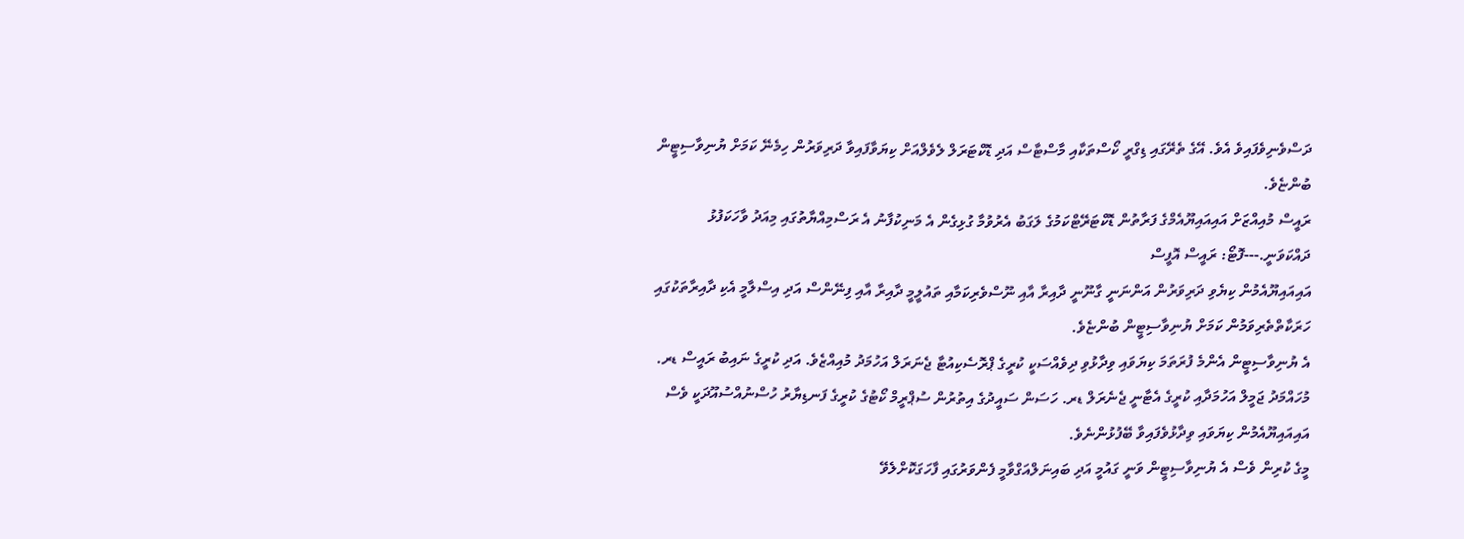ދަސްވެނިވެފައިވެ އެވެ. އޭގެ ތެރޭގައި ޑިގްރީ ކޯސްތަކާއި މާސްޓާސް އަދި ޑޮކްޓަރަލް ލެވެލްއަށް ކިޔަވާފައިވާ ދަރިވަރުން ހިމެނޭ ކަމަށް ޔުނިވާސިޓީން ބުންޏެވެ.
ރައީސް މުއިއްޒަށް އައިއައިޔޫއެމްގެ ފަރާތުން ޑޮކްޓަރޭޓްކަމުގެ ލަގަބު އެރުވުމާ ގުޅިގެން އެ މަނިކުފާނު އެ ރަސްމިއްޔާތުގައި މިއަދު ވާހަކަފުޅު ދައްކަވަނީ.---ފޮޓޯ: ރައީސް އޮފީސް
އައިއައިޔޫއެމުން ކިޔެވި ދަރިވަރުން އަންނަނީ ގާނޫނީ ދާއިރާ އާއި ނޫސްވެރިކަމާއި ތައުލީމީ ދާއިރާ އާއި ފިނޭންސް އަދި އިސްލާމީ އެކި ދާއިރާތަކުގައި ހަރަކާތްތެރިވަމުން ކަމަށް ޔުނިވާސިޓީން ބުންޏެވެ.
އެ ޔުނިވާސިޓީން އެންމެ ފުރަތަމަ ކިޔަވައި ވިދާޅުވި ދިވެއްސަކީ ކުރީގެ ޕްރޮސެކިއުޓާ ޖެނަރަލް އަހުމަދު މުއިއްޒެވެ. އަދި ކުރީގެ ނައިބު ރައީސް ޑރ. މުހައްމަދު ޖަމީލް އަހުމަދާއި ކުރީގެ އެޓާނީ ޖެނެރަލް ޑރ. ހަސަން ސައީދުގެ އިތުރުން ސުޕްރީމް ކޯޓުގެ ކުރީގެ ފަނޑިޔާރު ހުސްނުއްސުއޫދަކީ ވެސް އައިއައިޔޫއެމުން ކިޔަވައި ވިދާޅުވެފައިވާ ބޭފުޅުންނެވެ.
މީގެ ކުރިން ވެސް އެ ޔުނިވާސިޓީން ވަނީ ގައުމީ އަދި ބައިނަލްއަގްވާމީ ފެންވަރުގައި ފާހަގަކޮށްލެވޭ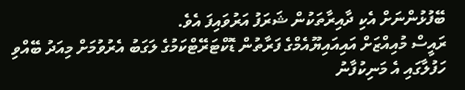ބޭފުޅުންނަށް އެކި ދާއިރާތަކުން ޝަރަފު އަރުވައިފަ އެވެ.
ރައީސް މުއިއްޒަށް އައިއައިޔޫއެމްގެ ފަރާތުން ޑޮކްޓަރޭޓްކަމުގެ ލަގަބު އެރުވުމަށް މިއަދު ބޭއްވި ހަފުލާގައި އެ މަނިކުފާނު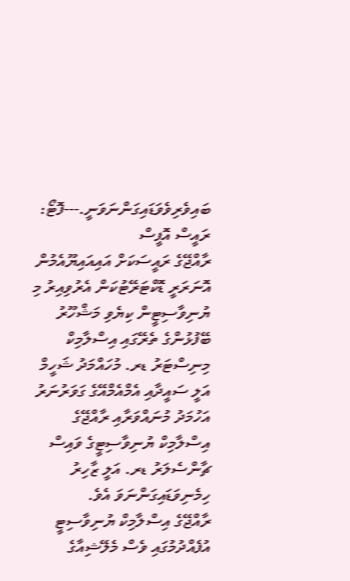ބައިވެރިވެވަޑައިގަންނަވަނީ.---ފޮޓޯ: ރައީސް އޮފީސް
ރާއްޖޭގެ ރައީސަކަށް އައިއައިޔޫއެމުން އޮނަރަރީ ޑޮކްޓަރޭޓުކަން އެރުވިއިރު މި ޔުނިވާސިޓީން ކިޔެވި މަޝްހޫރު ބޭފުޅުންގެ ތެރޭގައި އިސްލާމިކް މިނިސްޓަރު ޑރ. މުހައްމަދު ޝަހީމް އަލީ ސައީދާއި އެމްއެމްއޭގެ ގަވަރުނަރު އަހުމަދު މުނައްވަރާއި ރާއްޖޭގެ އިސްލާމިކް ޔުނިވާސިޓީގެ ވައިސް ޗާންސެލަރު ޑރ. އަލީ ޒާހިރު ހިމެނިވަޑައިގަންނަވަ އެވެ.
ރާއްޖޭގެ އިސްލާމިކް ޔުނިވާސިޓީ އުފެއްދުމުގައި ވެސް މެލޭޝިއާގެ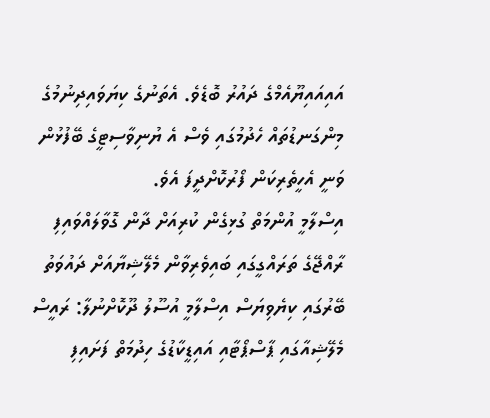އައިއައިޔޫއެމްގެ ދައުރު ބޮޑެވެ. އެތަނުގެ ކިޔަވައިދިނުމުގެ މިންގަނޑުތައް ހެދުމުގައި ވެސް އެ ޔުނިވާސިޓީގެ ބޭފުޅުން ވަނީ އެހީތެރިކަން ފޯރުކޮށްދީފަ އެވެ.
އިސްލާމީ އުންމަތް ގުޅިގެން ކުރިއަށް ދާން ގޮވާލައްވައިފި
ރާއްޖޭގެ ތަރައްގީގައި ބައިވެރިވާން މެލޭޝިޔާއަށް ދައުވަތު
ބޭރުގައި ކިޔެވިޔަސް އިސްލާމީ އުސޫލު ދޫކޮށްނުލާ: ރައީސް
މެލޭޝިއާގައި ޕާސްޕޯޓާއި އައިޑީކާޑުގެ ހިދުމަތް ފަށައިފި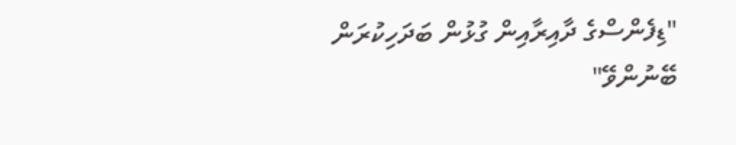"ޑިފެންސްގެ ދާއިރާއިން ގުޅުން ބަދަހިކުރަން ބޭނުންވޭ"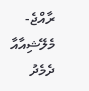ރާއްޖެ-މެލޭޝިއާއާ ދެމެދު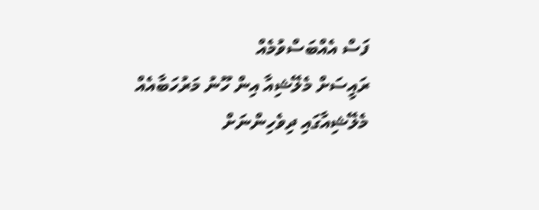ފަސް އެއްބަސްވުމެއް
ރައީސަށް މެލޭޝިއާ އިން ހޫނު މަރުހަބާއެއް
މެލޭޝިއާގައި ދިވެހިންނަށް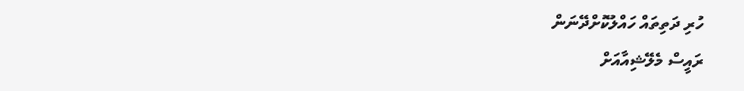ހުރި ދަތިތައް ހައްލުކޮށްދޭނަން
ރައީސް މެލޭޝިއާއަށް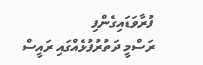ފުރާވަޑައިގެންފި
ރަސްމީ ދަތުރުފުޅެއްގައި ރައީސް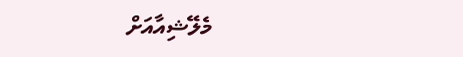މެލޭޝިއާއަށް